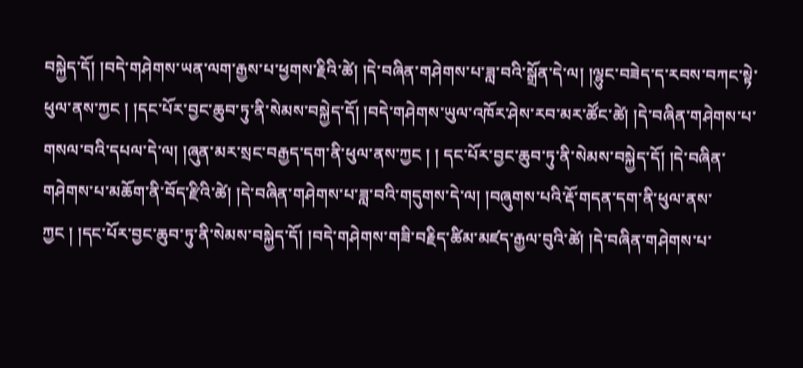བསྐྱེད་དོ། །བདེ་གཤེགས་ཡན་ལག་རྒྱས་པ་ཕྱགས་རྗིའི་ཚེ། །དེ་བཞིན་གཤེགས་པ་ཟླ་བའི་སྒྲོན་དེ་ལ། །ལྷུང་བཟེད་ད་རབས་བཀང་སྟེ་ཕུལ་ནས་ཀྱང ། །དང་པོར་བྱང་ཆུབ་ཏུ་ནི་སེམས་བསྐྱེད་དོ། །བདེ་གཤེགས་ཡུལ་འཁོར་ཤེས་རབ་མར་ཚོང་ཚེ། །དེ་བཞིན་གཤེགས་པ་གསལ་བའི་དཔལ་དེ་ལ། །ཞུན་མར་སྲང་བརྒྱད་དག་ནི་ཕུལ་ནས་ཀྱང ། ། དང་པོར་བྱང་ཆུབ་ཏུ་ནི་སེམས་བསྐྱེད་དོ། །དེ་བཞིན་གཤེགས་པ་མཆོག་ནི་བོད་རྫིའི་ཚེ། །དེ་བཞིན་གཤེགས་པ་ཟླ་བའི་གདུགས་དེ་ལ། །བཞུགས་པའི་རྡོ་གདན་དག་ནི་ཕུལ་ནས་ཀྱང ། །དང་པོར་བྱང་ཆུབ་ཏུ་ནི་སེམས་བསྐྱེད་དོ། །བདེ་གཤེགས་གཟི་བརྗིད་ཚིམ་མཛད་རྒྱལ་བུའི་ཚེ། །དེ་བཞིན་གཤེགས་པ་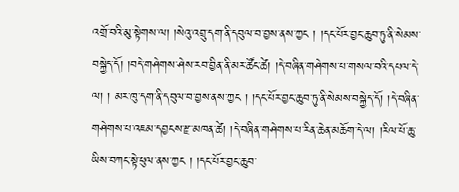འགྲོ་བའི་མུ་སྟེགས་ལ། །སེའུ་འབྲུ་དག་ནི་དབུལ་བ་བྱས་ནས་ཀྱང ། །དང་པོར་བྱང་ཆུབ་ཏུ་ནི་སེམས་བསྐྱེད་དོ། །བདེ་གཤེགས་ཤེས་རབ་བྱིན་ནི་མར་ཚོང་ཚེ། །དེ་བཞིན་གཤེགས་པ་གསལ་བའི་དཔལ་དེ་ལ། ། མར་ཁུ་དག་ནི་དབུལ་བ་བྱས་ནས་ཀྱང ། །དང་པོར་བྱང་ཆུབ་ཏུ་ནི་སེམས་བསྐྱེད་དོ། །དེ་བཞིན་གཤེགས་པ་འཇམ་དབྱངས་རྫ་མཁན་ཚེ། །དེ་བཞིན་གཤེགས་པ་རིན་ཆེན་མཆོག་དེ་ལ། །རིལ་པོ་ཆུ་ཡིས་བཀང་སྟེ་ཕུལ་ནས་ཀྱང ། །དང་པོར་བྱང་ཆུབ་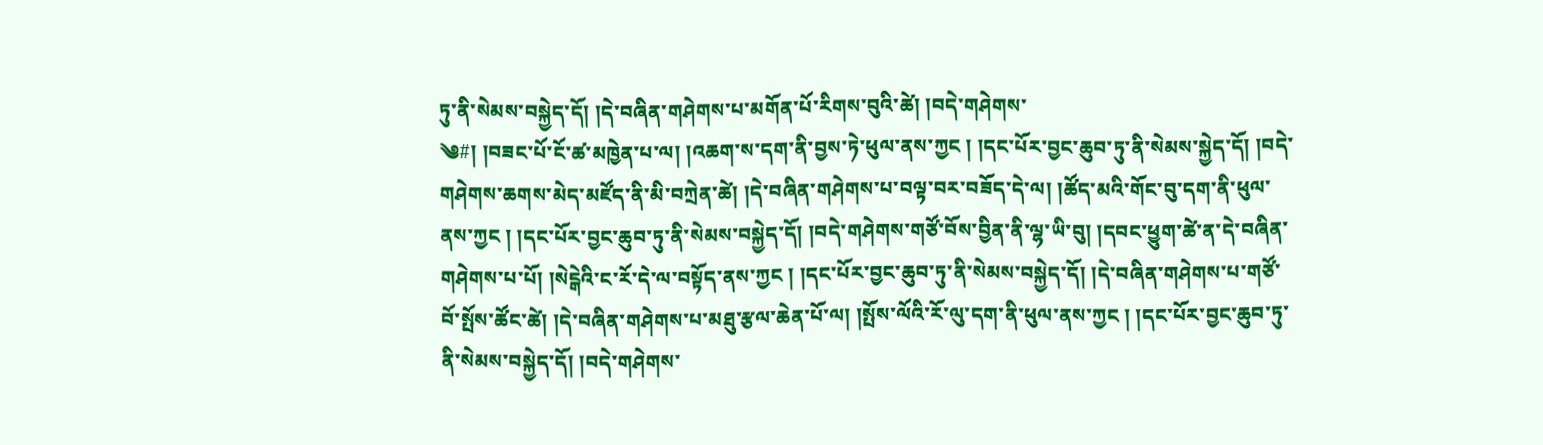ཏུ་ནི་སེམས་བསྐྱེད་དོ། །དེ་བཞིན་གཤེགས་པ་མགོན་པོ་རིགས་བུའི་ཚེ། །བདེ་གཤེགས་
༄#། །བཟང་པོ་ངོ་ཚ་མཁྱེན་པ་ལ། །འཆག་ས་དག་ནི་བྱས་ཏེ་ཕུལ་ནས་ཀྱང ། །དང་པོར་བྱང་ཆུབ་ཏུ་ནི་སེམས་སྐྱེད་དོ། །བདེ་གཤེགས་ཆགས་མེད་མཛོད་ནི་མི་བཀྲེན་ཚེ། །དེ་བཞིན་གཤེགས་པ་བལྟ་བར་བཟོད་དེ་ལ། །ཚོད་མའི་གོང་བུ་དག་ནི་ཕུལ་ནས་ཀྱང ། །དང་པོར་བྱང་ཆུབ་ཏུ་ནི་སེམས་བསྐྱེད་དོ། །བདེ་གཤེགས་གཙོ་བོས་བྱིན་ནི་ལྷ་ཡི་བུ། །དབང་ཕྱུག་ཚེ་ན་དེ་བཞིན་གཤེགས་པ་པོ། །སེངྒེའི་ང་རོ་དེ་ལ་བསྟོད་ནས་ཀྱང ། །དང་པོར་བྱང་ཆུབ་ཏུ་ནི་སེམས་བསྐྱེད་དོ། །དེ་བཞིན་གཤེགས་པ་གཙོ་བོ་སྤོས་ཚོང་ཚེ། །དེ་བཞིན་གཤེགས་པ་མཐུ་རྩལ་ཆེན་པོ་ལ། །སྤོས་ལོའི་རོ་ལུ་དག་ནི་ཕུལ་ནས་ཀྱང ། །དང་པོར་བྱང་ཆུབ་ཏུ་ནི་སེམས་བསྐྱེད་དོ། །བདེ་གཤེགས་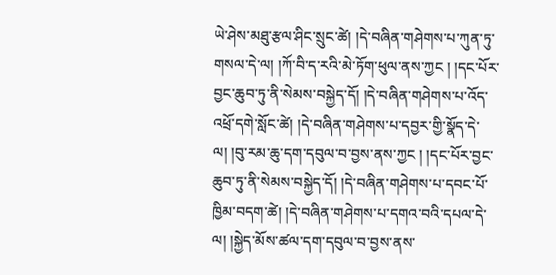ཡེ་ཤེས་མཐུ་རྩལ་ཤིང་སྲུང་ཚེ། །དེ་བཞིན་གཤེགས་པ་ཀུན་ཏུ་གསལ་དེ་ལ། །ཀོ་བི་ད་རའི་མེ་ཏོག་ཕུལ་ནས་ཀྱང ། །དང་པོར་བྱང་ཆུབ་ཏུ་ནི་སེམས་བསྐྱེད་དོ། །དེ་བཞིན་གཤེགས་པ་འོད་འཕྲོ་དགེ་སློང་ཚེ། །དེ་བཞིན་གཤེགས་པ་དབྱར་གྱི་སྣོད་དེ་ལ། །བུ་རམ་ཆུ་དག་དབུལ་བ་བྱས་ནས་ཀྱང ། །དང་པོར་བྱང་ཆུབ་ཏུ་ནི་སེམས་བསྐྱེད་དོ། །དེ་བཞིན་གཤེགས་པ་དབང་པོ་ཁྱིམ་བདག་ཚེ། །དེ་བཞིན་གཤེགས་པ་དགའ་བའི་དཔལ་དེ་ལ། །སྐྱེད་མོས་ཚལ་དག་དབུལ་བ་བྱས་ནས་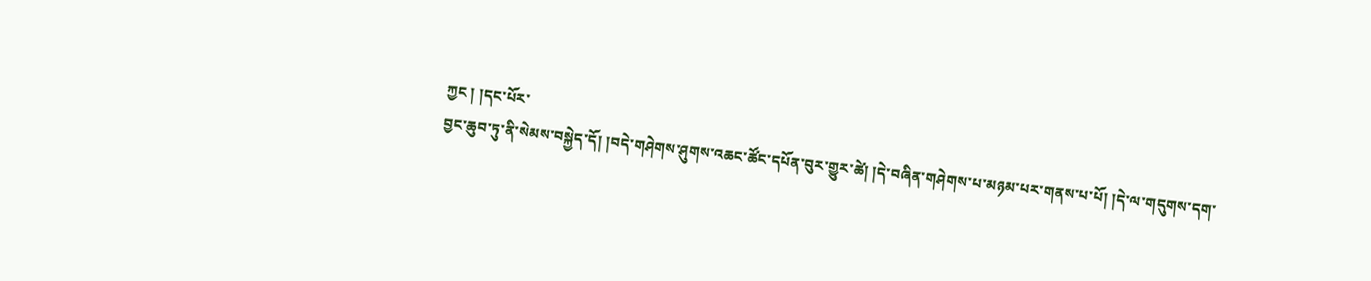ཀྱང ། །དང་པོར་
བྱང་ཆུབ་ཏུ་ནི་སེམས་བསྐྱེད་དོ། །བདེ་གཤེགས་ཤུགས་འཆང་ཚོང་དཔོན་བུར་གྱུར་ཚེ། །དེ་བཞིན་གཤེགས་པ་མཉམ་པར་གནས་པ་པོ། །དེ་ལ་གདུགས་དག་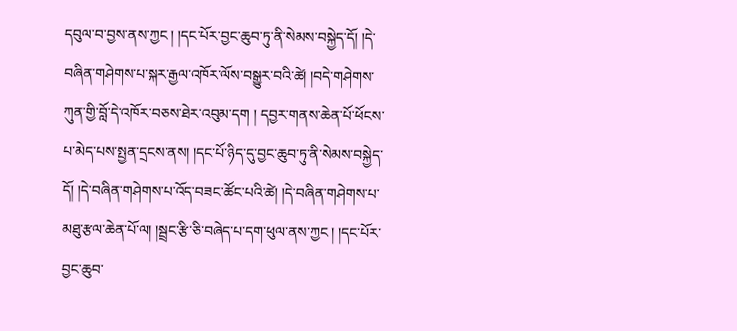དབུལ་བ་བྱས་ནས་ཀྱང ། །དང་པོར་བྱང་ཆུབ་ཏུ་ནི་སེམས་བསྐྱེད་དོ། །དེ་བཞིན་གཤེགས་པ་སྐར་རྒྱལ་འཁོར་ལོས་བསྒྱུར་བའི་ཚེ། །བདེ་གཤེགས་ཀུན་གྱི་བློ་དེ་འཁོར་བཅས་ཐེར་འབུམ་དག ། དབྱར་གནས་ཆེན་པོ་ཕོངས་པ་མེད་པས་སྤྱན་དྲངས་ནས། །དང་པོ་ཉིད་དུ་བྱང་ཆུབ་ཏུ་ནི་སེམས་བསྐྱེད་དོ། །དེ་བཞིན་གཤེགས་པ་འོད་བཟང་ཚོང་པའི་ཚེ། །དེ་བཞིན་གཤེགས་པ་མཐུ་རྩལ་ཆེན་པོ་ལ། །སྦྲང་རྩི་ཅི་བཞེད་པ་དག་ཕུལ་ནས་ཀྱང ། །དང་པོར་བྱང་ཆུབ་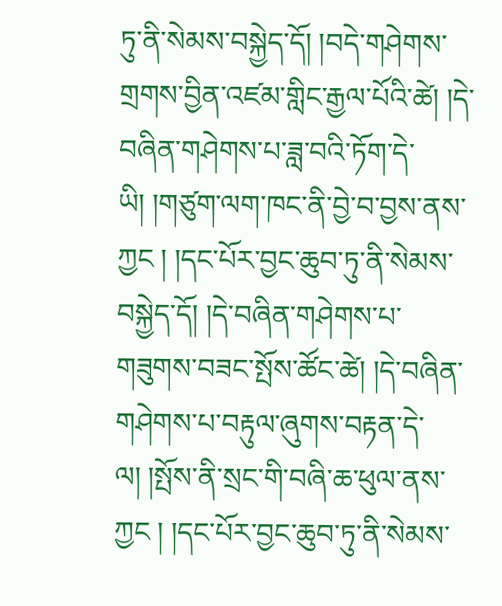ཏུ་ནི་སེམས་བསྐྱེད་དོ། །བདེ་གཤེགས་གྲགས་བྱིན་འཛམ་གླིང་རྒྱལ་པོའི་ཚེ། །དེ་བཞིན་གཤེགས་པ་ཟླ་བའི་ཏོག་དེ་ཡི། །གཙུག་ལག་ཁང་ནི་བྱེ་བ་བྱས་ནས་ཀྱང ། །དང་པོར་བྱང་ཆུབ་ཏུ་ནི་སེམས་བསྐྱེད་དོ། །དེ་བཞིན་གཤེགས་པ་གཟུགས་བཟང་སྤོས་ཚོང་ཚེ། །དེ་བཞིན་གཤེགས་པ་བརྟུལ་ཞུགས་བརྟན་དེ་ལ། །སྤོས་ནི་སྲང་གི་བཞི་ཆ་ཕུལ་ནས་ཀྱང ། །དང་པོར་བྱང་ཆུབ་ཏུ་ནི་སེམས་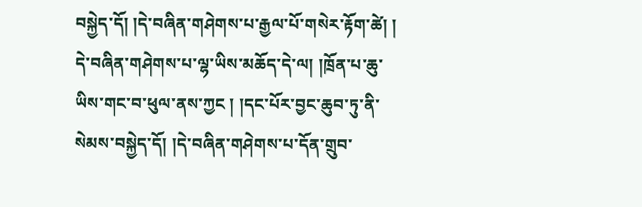བསྐྱེད་དོ། །དེ་བཞིན་གཤེགས་པ་རྒྱལ་པོ་གསེར་རྟོག་ཚེ། ། དེ་བཞིན་གཤེགས་པ་ལྷ་ཡིས་མཆོད་དེ་ལ། །ཁྲོན་པ་ཆུ་ཡིས་གང་བ་ཕུལ་ནས་ཀྱང ། །དང་པོར་བྱང་ཆུབ་ཏུ་ནི་སེམས་བསྐྱེད་དོ། །དེ་བཞིན་གཤེགས་པ་དོན་གྲུབ་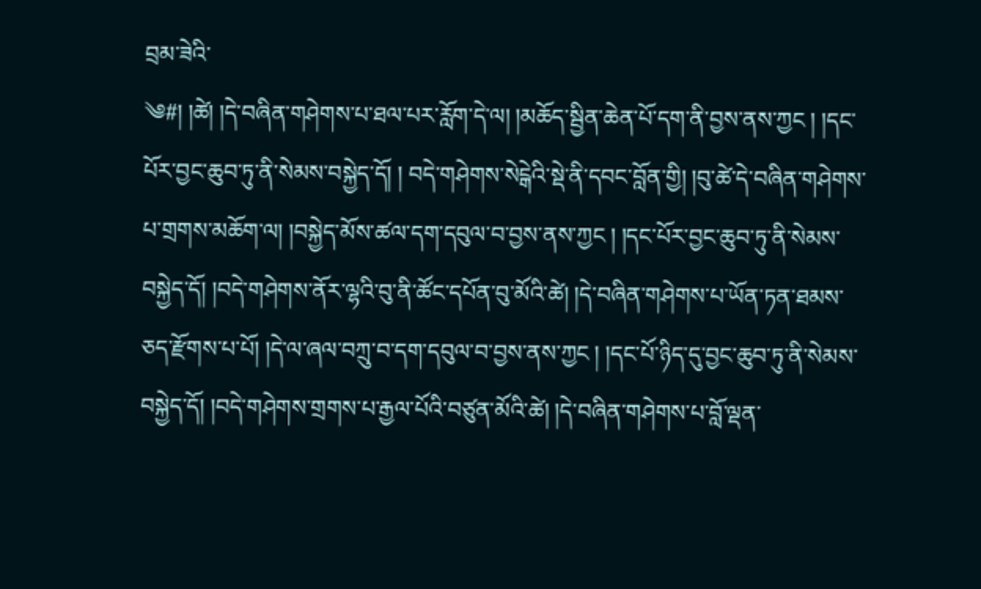བྲམ་ཟེའི་
༄#། །ཚེ། །དེ་བཞིན་གཤེགས་པ་ཐལ་པར་རློག་དེ་ལ། །མཆོད་སྦྱིན་ཆེན་པོ་དག་ནི་བྱས་ནས་ཀྱང ། །དང་པོར་བྱང་ཆུབ་ཏུ་ནི་སེམས་བསྐྱེད་དོ། ། བདེ་གཤེགས་སེངྒེའི་སྡེ་ནི་དབང་བློན་གྱི། །བུ་ཚེ་དེ་བཞིན་གཤེགས་པ་གྲགས་མཆོག་ལ། །བསྐྱེད་མོས་ཚལ་དག་དབུལ་བ་བྱས་ནས་ཀྱང ། །དང་པོར་བྱང་ཆུབ་ཏུ་ནི་སེམས་བསྐྱེད་དོ། །བདེ་གཤེགས་ནོར་ལྷའི་བུ་ནི་ཚོང་དཔོན་བུ་མོའི་ཚེ། །དེ་བཞིན་གཤེགས་པ་ཡོན་ཏན་ཐམས་ཅད་རྫོགས་པ་པོ། །དེ་ལ་ཞལ་བཀྲུ་བ་དག་དབུལ་བ་བྱས་ནས་ཀྱང ། །དང་པོ་ཉིད་དུ་བྱང་ཆུབ་ཏུ་ནི་སེམས་བསྐྱེད་དོ། །བདེ་གཤེགས་གྲགས་པ་རྒྱལ་པོའི་བཙུན་མོའི་ཚེ། །དེ་བཞིན་གཤེགས་པ་བློ་ལྡན་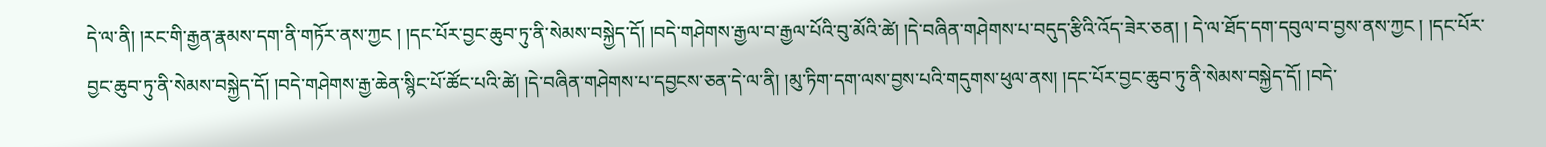དེ་ལ་ནི། །རང་གི་རྒྱན་རྣམས་དག་ནི་གཏོར་ནས་ཀྱང ། །དང་པོར་བྱང་ཆུབ་ཏུ་ནི་སེམས་བསྐྱེད་དོ། །བདེ་གཤེགས་རྒྱལ་བ་རྒྱལ་པོའི་བུ་མོའི་ཚེ། །དེ་བཞིན་གཤེགས་པ་བདུད་རྩིའི་འོད་ཟེར་ཅན། ། དེ་ལ་ཐོད་དག་དབུལ་བ་བྱས་ནས་ཀྱང ། །དང་པོར་བྱང་ཆུབ་ཏུ་ནི་སེམས་བསྐྱེད་དོ། །བདེ་གཤེགས་རྒྱ་ཆེན་སྙིང་པོ་ཚོང་པའི་ཚེ། །དེ་བཞིན་གཤེགས་པ་དབྱངས་ཅན་དེ་ལ་ནི། །མུ་ཏིག་དག་ལས་བྱས་པའི་གདུགས་ཕུལ་ནས། །དང་པོར་བྱང་ཆུབ་ཏུ་ནི་སེམས་བསྐྱེད་དོ། །བདེ་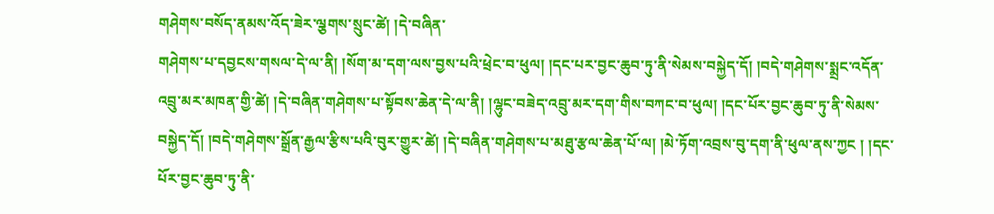གཤེགས་བསོད་ནམས་འོད་ཟེར་ལྕགས་སྲུང་ཚེ། །དེ་བཞིན་
གཤེགས་པ་དབྱངས་གསལ་དེ་ལ་ནི། །སོག་མ་དག་ལས་བྱས་པའི་ཕྲེང་བ་ཕུལ། །དང་པར་བྱང་ཆུབ་ཏུ་ནི་སེམས་བསྐྱེད་དོ། །བདེ་གཤེགས་སྨྲང་འདོན་འབྲུ་མར་མཁན་གྱི་ཚེ། །དེ་བཞིན་གཤེགས་པ་སྟོབས་ཆེན་དེ་ལ་ནི། །ལྷུང་བཟེད་འབྲུ་མར་དག་གིས་བཀང་བ་ཕུལ། །དང་པོར་བྱང་ཆུབ་ཏུ་ནི་སེམས་བསྐྱེད་དོ། །བདེ་གཤེགས་སྒྲོན་རྒྱལ་རྩིས་པའི་བུར་གྱུར་ཚེ། །དེ་བཞིན་གཤེགས་པ་མཐུ་རྩལ་ཆེན་པོ་ལ། །མེ་ཏོག་འབྲས་བུ་དག་ནི་ཕུལ་ནས་ཀྱང ། །དང་པོར་བྱང་ཆུབ་ཏུ་ནི་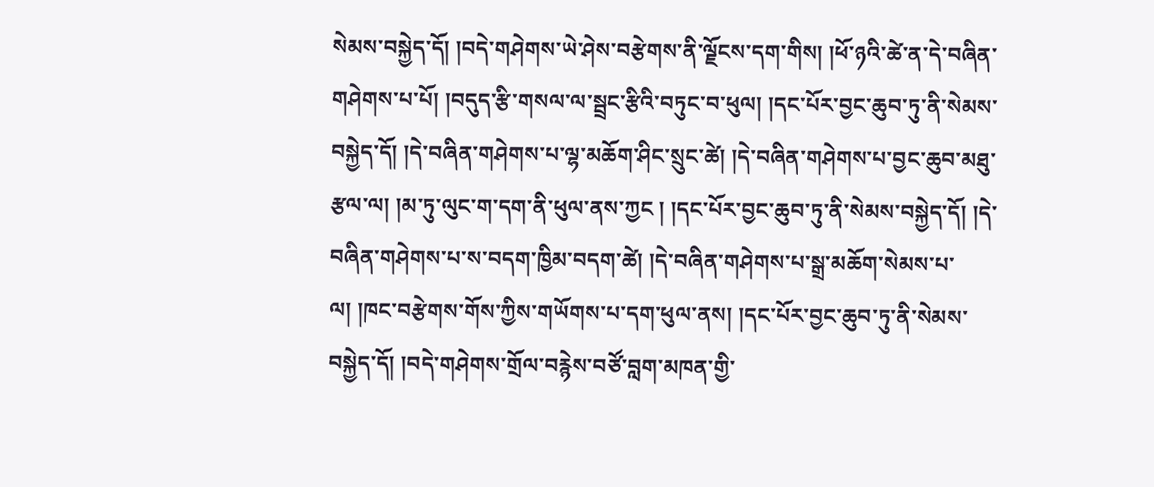སེམས་བསྐྱེད་དོ། །བདེ་གཤེགས་ཡེ་ཤེས་བརྩེགས་ནི་ལྗོངས་དག་གིས། །ཕོ་ཉའི་ཚེ་ན་དེ་བཞིན་གཤེགས་པ་པོ། །བདུད་རྩི་གསལ་ལ་སྦྲང་རྩིའི་བཏུང་བ་ཕུལ། །དང་པོར་བྱང་ཆུབ་ཏུ་ནི་སེམས་བསྐྱེད་དོ། །དེ་བཞིན་གཤེགས་པ་ལྷ་མཆོག་ཤིང་སྲུང་ཚེ། །དེ་བཞིན་གཤེགས་པ་བྱང་ཆུབ་མཐུ་རྩལ་ལ། །མ་ཏུ་ལུང་ག་དག་ནི་ཕུལ་ནས་ཀྱང ། །དང་པོར་བྱང་ཆུབ་ཏུ་ནི་སེམས་བསྐྱེད་དོ། །དེ་བཞིན་གཤེགས་པ་ས་བདག་ཁྱིམ་བདག་ཚེ། །དེ་བཞིན་གཤེགས་པ་སྒྲ་མཆོག་སེམས་པ་ལ། །ཁང་བརྩེགས་གོས་ཀྱིས་གཡོགས་པ་དག་ཕུལ་ནས། །དང་པོར་བྱང་ཆུབ་ཏུ་ནི་སེམས་བསྐྱེད་དོ། །བདེ་གཤེགས་གྲོལ་བརྙེས་བཙོ་བླག་མཁན་གྱི་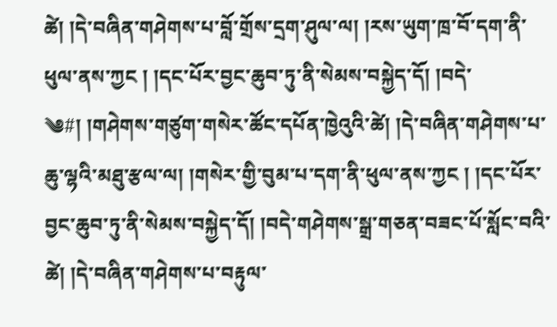ཚེ། །དེ་བཞིན་གཤེགས་པ་བློ་གྲོས་དྲག་ཤུལ་ལ། །རས་ཡུག་ཁྲ་བོ་དག་ནི་ཕུལ་ནས་ཀྱང ། །དང་པོར་བྱང་ཆུབ་ཏུ་ནི་སེམས་བསྐྱེད་དོ། །བདེ་
༄#། །གཤེགས་གཙུག་གསེར་ཚོང་དཔོན་ཁྱེའུའི་ཚེ། །དེ་བཞིན་གཤེགས་པ་ཆུ་ལྷའི་མཐུ་རྩལ་ལ། །གསེར་གྱི་བུམ་པ་དག་ནི་ཕུལ་ནས་ཀྱང ། །དང་པོར་བྱང་ཆུབ་ཏུ་ནི་སེམས་བསྐྱེད་དོ། །བདེ་གཤེགས་སྒྲ་གཅན་བཟང་པོ་སློང་བའི་ཚེ། །དེ་བཞིན་གཤེགས་པ་བརྟུལ་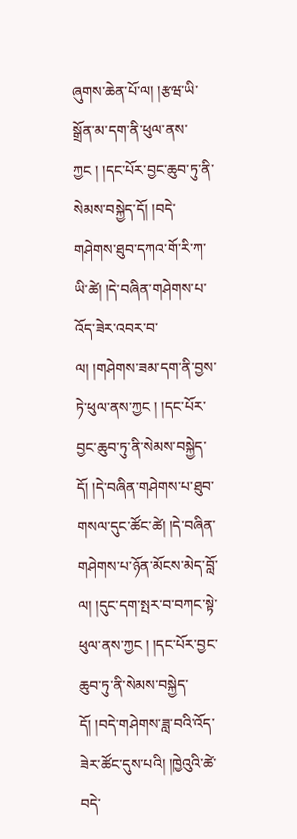ཞུགས་ཆེན་པོ་ལ། །རྩཝ་ཡི་སྒྲོན་མ་དག་ནི་ཕུལ་ནས་ཀྱང ། །དང་པོར་བྱང་ཆུབ་ཏུ་ནི་སེམས་བསྐྱེད་དོ། །བདེ་གཤེགས་ཐུབ་དཀའ་གོ་རི་ཀ་ཡི་ཚེ། །དེ་བཞིན་གཤེགས་པ་འོད་ཟེར་འབར་བ་ལ། །གཤེགས་ཟམ་དག་ནི་བྱས་ཏེ་ཕུལ་ནས་ཀྱང ། །དང་པོར་བྱང་ཆུབ་ཏུ་ནི་སེམས་བསྐྱེད་དོ། །དེ་བཞིན་གཤེགས་པ་ཐུབ་གསལ་དུང་ཚོང་ཚེ། །དེ་བཞིན་གཤེགས་པ་ཉོན་མོངས་མེད་བློ་ལ། །དུང་དག་སྤར་བ་བཀང་སྟེ་ཕུལ་ནས་ཀྱང ། །དང་པོར་བྱང་ཆུབ་ཏུ་ནི་སེམས་བསྐྱེད་དོ། །བདེ་གཤེགས་ཟླ་བའི་འོད་ཟེར་ཚོང་དུས་པའི། །ཁྱེའུའི་ཚེ་བདེ་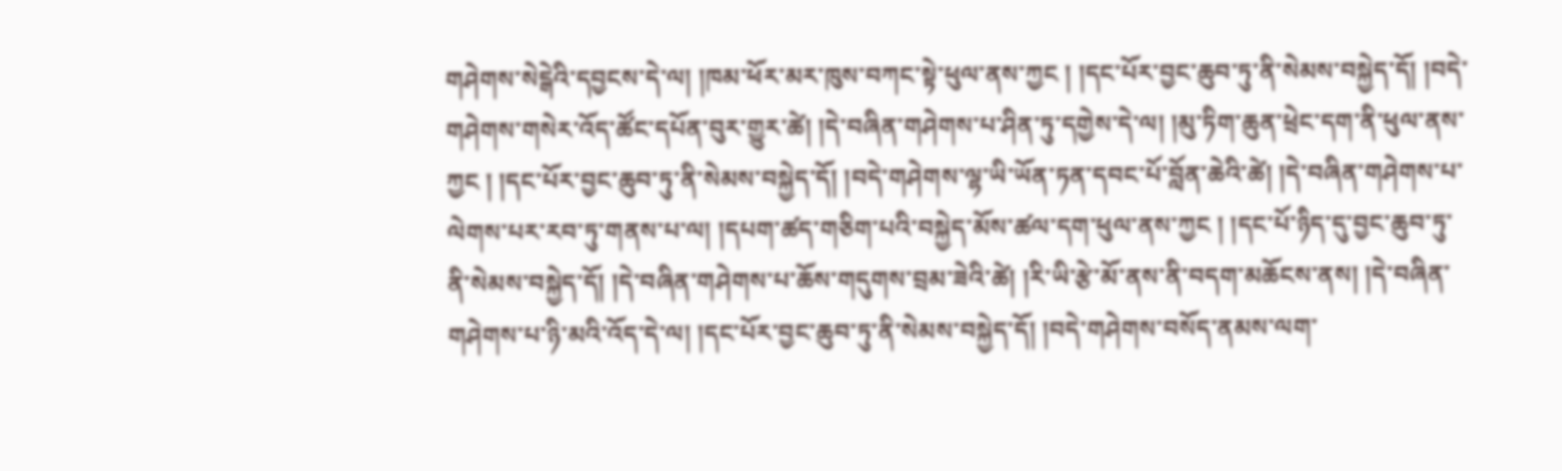གཤེགས་སེངྒེའི་དབྱངས་དེ་ལ། །ཁམ་ཕོར་མར་ཁུས་བཀང་སྟེ་ཕུལ་ནས་ཀྱང ། །དང་པོར་བྱང་ཆུབ་ཏུ་ནི་སེམས་བསྐྱེད་དོ། །བདེ་གཤེགས་གསེར་འོད་ཚོང་དཔོན་བུར་གྱུར་ཚེ། །དེ་བཞིན་གཤེགས་པ་ཤིན་ཏུ་དགྱེས་དེ་ལ། །མུ་ཏིག་ཆུན་ཕྲེང་དག་ནི་ཕུལ་ནས་ཀྱང ། །དང་པོར་བྱང་ཆུབ་ཏུ་ནི་སེམས་བསྐྱེད་དོ། །བདེ་གཤེགས་ལྷ་ཡི་ཡོན་ཏན་དབང་པོ་བློན་ཆེའི་ཚེ། །དེ་བཞིན་གཤེགས་པ་
ལེགས་པར་རབ་ཏུ་གནས་པ་ལ། །དཔག་ཚད་གཅིག་པའི་བསྐྱེད་མོས་ཚལ་དག་ཕུལ་ནས་ཀྱང ། །དང་པོ་ཉིད་དུ་བྱང་ཆུབ་ཏུ་ནི་སེམས་བསྐྱེད་དོ། །དེ་བཞིན་གཤེགས་པ་ཆོས་གདུགས་བྲམ་ཟེའི་ཚེ། །རི་ཡི་རྩེ་མོ་ནས་ནི་བདག་མཆོངས་ནས། །དེ་བཞིན་གཤེགས་པ་ཉི་མའི་འོད་དེ་ལ། །དང་པོར་བྱང་ཆུབ་ཏུ་ནི་སེམས་བསྐྱེད་དོ། །བདེ་གཤེགས་བསོད་ནམས་ལག་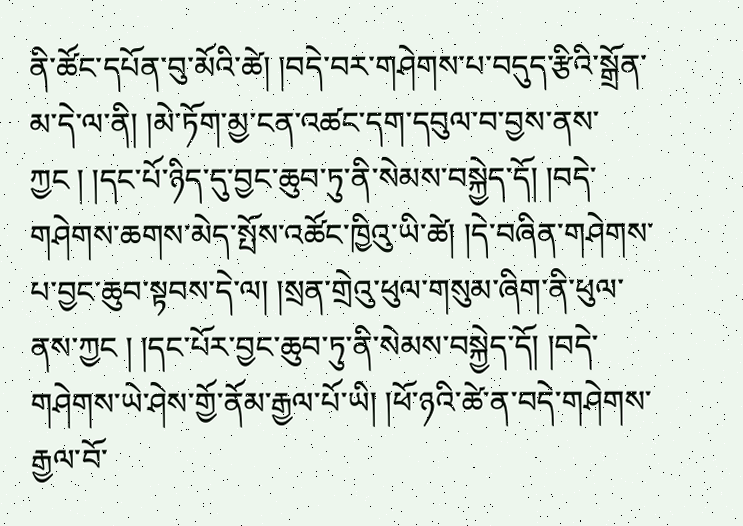ནི་ཚོང་དཔོན་བུ་མོའི་ཚེ། །བདེ་བར་གཤེགས་པ་བདུད་རྩིའི་སྒྲོན་མ་དེ་ལ་ནི། །མེ་ཏོག་མྱ་ངན་འཚང་དག་དབུལ་བ་བྱས་ནས་ཀྱང ། །དང་པོ་ཉིད་དུ་བྱང་ཆུབ་ཏུ་ནི་སེམས་བསྐྱེད་དོ། །བདེ་གཤེགས་ཆགས་མེད་སྤོས་འཚོང་ཁྱིའུ་ཡི་ཚེ། །དེ་བཞིན་གཤེགས་པ་བྱང་ཆུབ་སྟབས་དེ་ལ། །སྲན་གྲེའུ་ཕུལ་གསུམ་ཞིག་ནི་ཕུལ་ནས་ཀྱང ། །དང་པོར་བྱང་ཆུབ་ཏུ་ནི་སེམས་བསྐྱེད་དོ། །བདེ་གཤེགས་ཡེ་ཤེས་གྱོ་ནོམ་རྒྱལ་པོ་ཡི། །ཕོ་ཉའི་ཚེ་ན་བདེ་གཤེགས་རྒྱལ་བོ་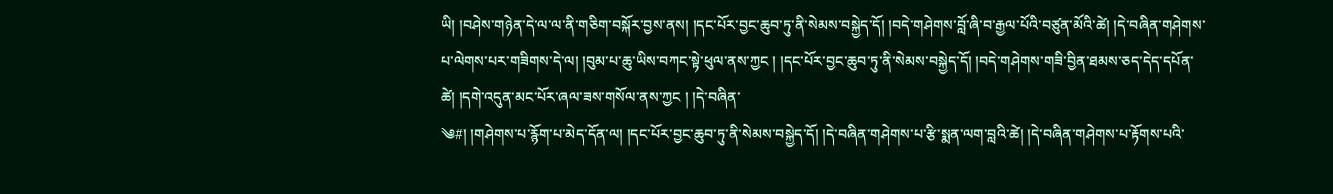ཡི། །བཤེས་གཉེན་དེ་ལ་ལ་ནི་གཅིག་བསྐོར་བྱས་ནས། །དང་པོར་བྱང་ཆུབ་ཏུ་ནི་སེམས་བསྐྱེད་དོ། །བདེ་གཤེགས་བློ་ཞི་བ་རྒྱལ་པོའི་བཙུན་མོའི་ཚེ། །དེ་བཞིན་གཤེགས་པ་ལེགས་པར་གཟིགས་དེ་ལ། །བུམ་པ་ཆུ་ཡིས་བཀང་སྟེ་ཕུལ་ནས་ཀྱང ། །དང་པོར་བྱང་ཆུབ་ཏུ་ནི་སེམས་བསྐྱེད་དོ། །བདེ་གཤེགས་གཟི་བྱིན་ཐམས་ཅད་དེད་དཔོན་ཚེ། །དགེ་འདུན་མང་པོར་ཞལ་ཟས་གསོལ་ནས་ཀྱང ། །དེ་བཞིན་
༄#། །གཤེགས་པ་རྙོག་པ་མེད་དོན་ལ། །དང་པོར་བྱང་ཆུབ་ཏུ་ནི་སེམས་བསྐྱེད་དོ། །དེ་བཞིན་གཤེགས་པ་རྩི་སྨན་ལག་བླའི་ཚེ། །དེ་བཞིན་གཤེགས་པ་རྟོགས་པའི་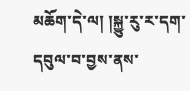མཆོག་དེ་ལ། །སྐྱུ་རུ་ར་དག་དབུལ་བ་བྱས་ནས་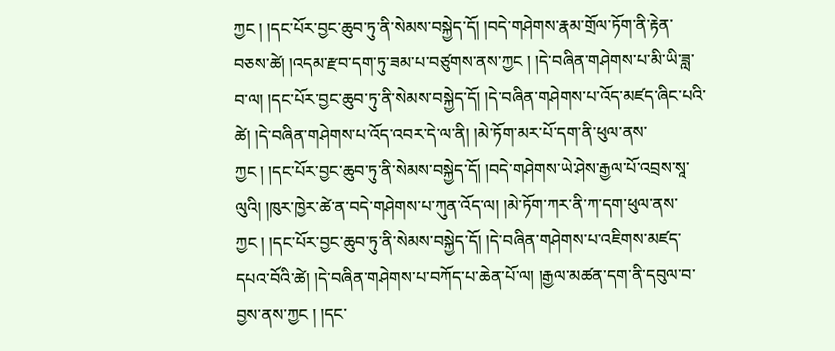ཀྱང ། །དང་པོར་བྱང་ཆུབ་ཏུ་ནི་སེམས་བསྐྱེད་དོ། །བདེ་གཤེགས་རྣམ་གྲོལ་ཏོག་ནི་རྟེན་བཅས་ཚེ། །འདམ་རྫབ་དག་ཏུ་ཟམ་པ་བཙུགས་ནས་ཀྱང ། །དེ་བཞིན་གཤེགས་པ་མི་ཡི་ཟླ་བ་ལ། །དང་པོར་བྱང་ཆུབ་ཏུ་ནི་སེམས་བསྐྱེད་དོ། །དེ་བཞིན་གཤེགས་པ་འོད་མཛད་ཞིང་པའི་ཚེ། །དེ་བཞིན་གཤེགས་པ་འོད་འབར་དེ་ལ་ནི། །མེ་ཏོག་མར་པོ་དག་ནི་ཕུལ་ནས་ཀྱང ། །དང་པོར་བྱང་ཆུབ་ཏུ་ནི་སེམས་བསྐྱེད་དོ། །བདེ་གཤེགས་ཡེ་ཤེས་རྒྱལ་པོ་འབྲས་སཱ་ལུའི། །ཁུར་ཁྱེར་ཚེ་ན་བདེ་གཤེགས་པ་ཀུན་འོད་ལ། །མེ་ཏོག་ཀར་ནི་ཀ་དག་ཕུལ་ནས་ཀྱང ། །དང་པོར་བྱང་ཆུབ་ཏུ་ནི་སེམས་བསྐྱེད་དོ། །དེ་བཞིན་གཤེགས་པ་འཇིགས་མཛད་དཔའ་བོའི་ཚེ། །དེ་བཞིན་གཤེགས་པ་བཀོད་པ་ཆེན་པོ་ལ། །རྒྱལ་མཚན་དག་ནི་དབུལ་བ་བྱས་ནས་ཀྱང ། །དང་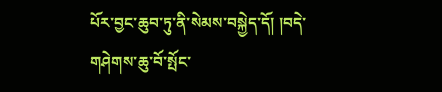པོར་བྱང་ཆུབ་ཏུ་ནི་སེམས་བསྐྱེད་དོ། །བདེ་གཤེགས་ཆུ་བོ་སྤོང་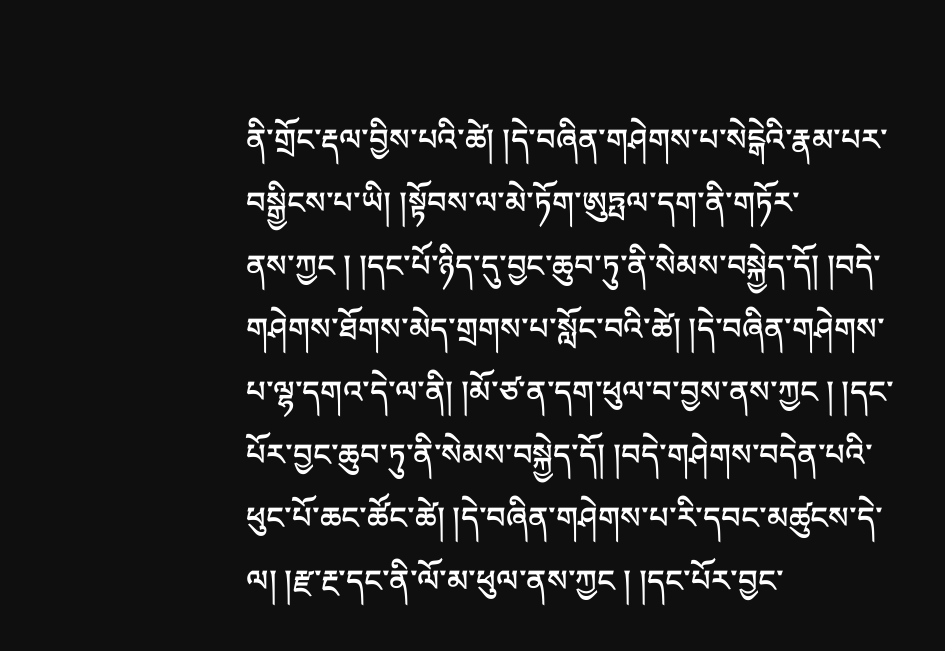ནི་གྲོང་རྡལ་བྱིས་པའི་ཚེ། །དེ་བཞིན་གཤེགས་པ་སེངྒེའི་རྣམ་པར་བསྒྱིངས་པ་ཡི། །སྟོབས་ལ་མེ་ཏོག་ཨུཏྤལ་དག་ནི་གཏོར་
ནས་ཀྱང ། །དང་པོ་ཉིད་དུ་བྱང་ཆུབ་ཏུ་ནི་སེམས་བསྐྱེད་དོ། །བདེ་གཤེགས་ཐོགས་མེད་གྲགས་པ་སློང་བའི་ཚེ། །དེ་བཞིན་གཤེགས་པ་ལྷ་དགའ་དེ་ལ་ནི། །མོ་ཙ་ན་དག་ཕུལ་བ་བྱས་ནས་ཀྱང ། །དང་པོར་བྱང་ཆུབ་ཏུ་ནི་སེམས་བསྐྱེད་དོ། །བདེ་གཤེགས་བདེན་པའི་ཕུང་པོ་ཆང་ཚོང་ཚེ། །དེ་བཞིན་གཤེགས་པ་རི་དབང་མཚུངས་དེ་ལ། །རྫ་རྔ་དང་ནི་ལོ་མ་ཕུལ་ནས་ཀྱང ། །དང་པོར་བྱང་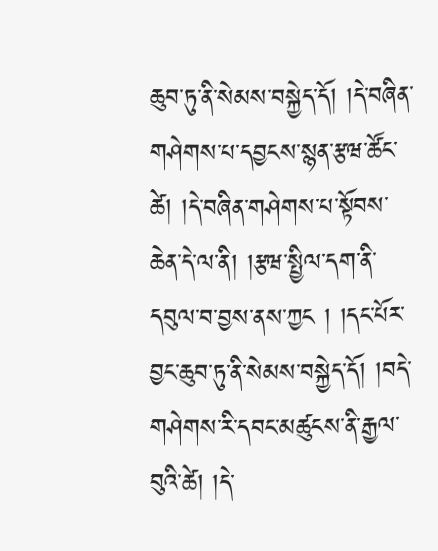ཆུབ་ཏུ་ནི་སེམས་བསྐྱེད་དོ། །དེ་བཞིན་གཤེགས་པ་དབྱངས་སྙན་རྩཝ་ཚོང་ཚེ། །དེ་བཞིན་གཤེགས་པ་སྟོབས་ཆེན་དེ་ལ་ནི། །རྩཝ་སྤྱིལ་དག་ནི་དབུལ་བ་བྱས་ནས་ཀྱང ། །དང་པོར་བྱང་ཆུབ་ཏུ་ནི་སེམས་བསྐྱེད་དོ། །བདེ་གཤེགས་རི་དབང་མཚུངས་ནི་རྒྱལ་བུའི་ཚེ། །དེ་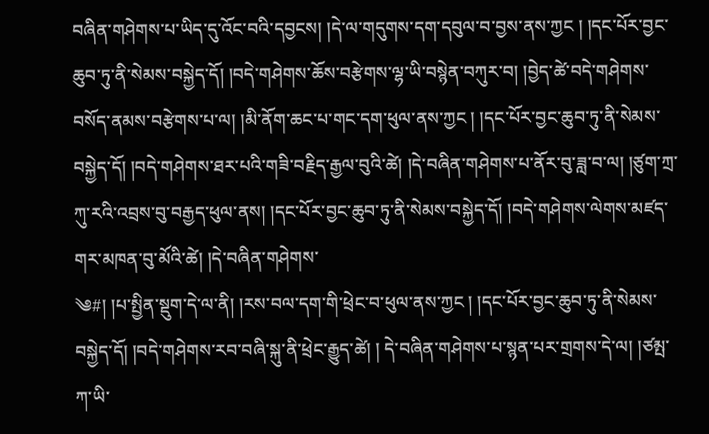བཞིན་གཤེགས་པ་ཡིད་དུ་འོང་བའི་དབྱངས། །དེ་ལ་གདུགས་དག་དབུལ་བ་བྱས་ནས་ཀྱང ། །དང་པོར་བྱང་ཆུབ་ཏུ་ནི་སེམས་བསྐྱེད་དོ། །བདེ་གཤེགས་ཆོས་བརྩེགས་ལྷ་ཡི་བསྙེན་བཀུར་བ། །བྱེད་ཚེ་བདེ་གཤེགས་བསོད་ནམས་བརྩེགས་པ་ལ། །མི་ནོག་ཆང་པ་གང་དག་ཕུལ་ནས་ཀྱང ། །དང་པོར་བྱང་ཆུབ་ཏུ་ནི་སེམས་བསྐྱེད་དོ། །བདེ་གཤེགས་ཐར་པའི་གཟི་བརྗིད་རྒྱལ་བུའི་ཚེ། །དེ་བཞིན་གཤེགས་པ་ནོར་བུ་ཟླ་བ་ལ། །ཙུག་ཀྲ་ཀུ་རའི་འབྲས་བུ་བརྒྱད་ཕུལ་ནས། །དང་པོར་བྱང་ཆུབ་ཏུ་ནི་སེམས་བསྐྱེད་དོ། །བདེ་གཤེགས་ལེགས་མཛད་གར་མཁན་བུ་མོའི་ཚེ། །དེ་བཞིན་གཤེགས་
༄#། །པ་སྤྱིན་སྡུག་དེ་ལ་ནི། །རས་བལ་དག་གི་ཕྲེང་བ་ཕུལ་ནས་ཀྱང ། །དང་པོར་བྱང་ཆུབ་ཏུ་ནི་སེམས་བསྐྱེད་དོ། །བདེ་གཤེགས་རབ་བཞི་སྐུ་ནི་ཕྲེང་རྒྱུད་ཚེ། ། དེ་བཞིན་གཤེགས་པ་སྙན་པར་གྲགས་དེ་ལ། །ཙམྤ་ཀ་ཡི་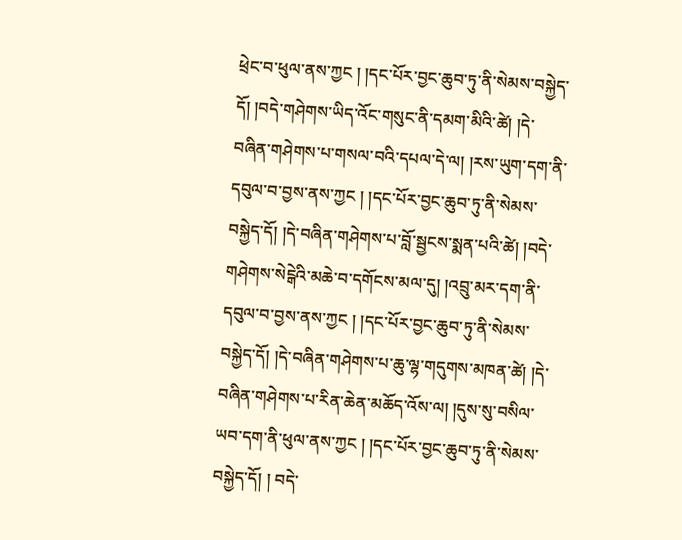ཕྲེང་བ་ཕུལ་ནས་ཀྱང ། །དང་པོར་བྱང་ཆུབ་ཏུ་ནི་སེམས་བསྐྱེད་དོ། །བདེ་གཤེགས་ཡིད་འོང་གསུང་ནི་དམག་མིའི་ཚེ། །དེ་བཞིན་གཤེགས་པ་གསལ་བའི་དཔལ་དེ་ལ། །རས་ཡུག་དག་ནི་དབུལ་བ་བྱས་ནས་ཀྱང ། །དང་པོར་བྱང་ཆུབ་ཏུ་ནི་སེམས་བསྐྱེད་དོ། །དེ་བཞིན་གཤེགས་པ་བློ་སྦྱངས་སྨན་པའི་ཚེ། །བདེ་གཤེགས་སེངྒེའི་མཆེ་བ་དགོངས་མལ་དུ། །འབྲུ་མར་དག་ནི་དབུལ་བ་བྱས་ནས་ཀྱང ། །དང་པོར་བྱང་ཆུབ་ཏུ་ནི་སེམས་བསྐྱེད་དོ། །དེ་བཞིན་གཤེགས་པ་ཆུ་ལྷ་གདུགས་མཁན་ཚེ། །དེ་བཞིན་གཤེགས་པ་རིན་ཆེན་མཆོད་འོས་ལ། །དུས་སུ་བསིལ་ཡབ་དག་ནི་ཕུལ་ནས་ཀྱང ། །དང་པོར་བྱང་ཆུབ་ཏུ་ནི་སེམས་བསྐྱེད་དོ། ། བདེ་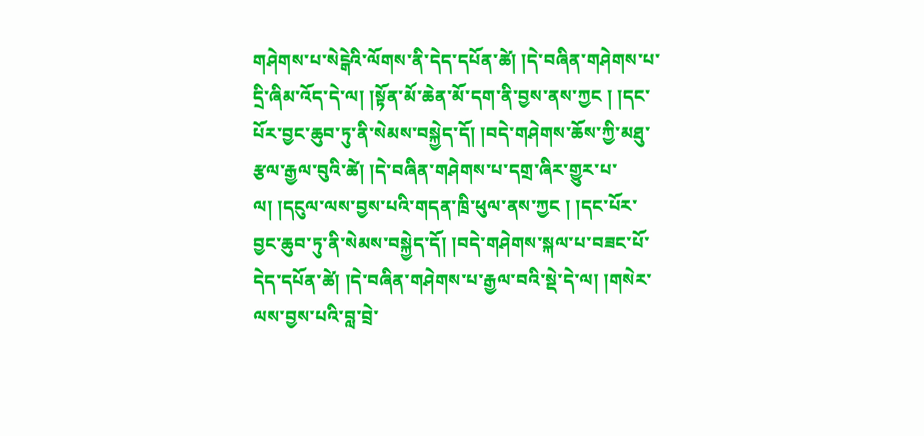གཤེགས་པ་སེངྒེའི་ལོགས་ནི་དེད་དཔོན་ཚེ། །དེ་བཞིན་གཤེགས་པ་དྲི་ཞིམ་འོད་དེ་ལ། །སྟོན་མོ་ཆེན་མོ་དག་ནི་བྱས་ནས་ཀྱང ། །དང་པོར་བྱང་ཆུབ་ཏུ་ནི་སེམས་བསྐྱེད་དོ། །བདེ་གཤེགས་ཆོས་ཀྱི་མཐུ་རྩལ་རྒྱལ་བུའི་ཚེ། །དེ་བཞིན་གཤེགས་པ་དགྲ་ཞིར་གྱུར་པ་ལ། །དངུལ་ལས་བྱས་པའི་གདན་ཁྲི་ཕུལ་ནས་ཀྱང ། །དང་པོར་
བྱང་ཆུབ་ཏུ་ནི་སེམས་བསྐྱེད་དོ། །བདེ་གཤེགས་སྐལ་པ་བཟང་པོ་དེད་དཔོན་ཚེ། །དེ་བཞིན་གཤེགས་པ་རྒྱལ་བའི་སྡེ་དེ་ལ། །གསེར་ལས་བྱས་པའི་བླ་བྲེ་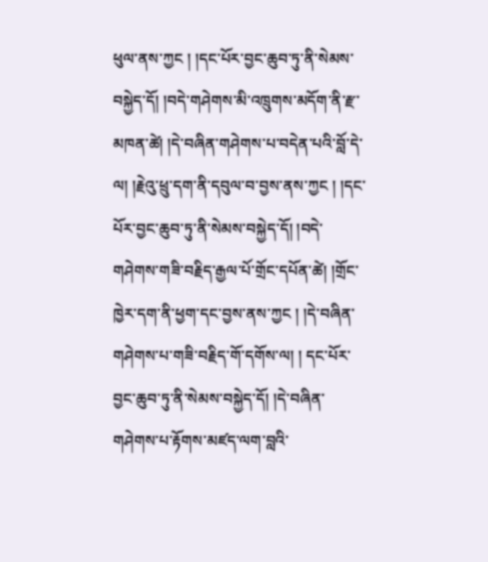ཕུལ་ནས་ཀྱང ། །དང་པོར་བྱང་ཆུབ་ཏུ་ནི་སེམས་བསྐྱེད་དོ། །བདེ་གཤེགས་མི་འཁྲུགས་མདོག་ནི་རྫ་མཁན་ཚེ། །དེ་བཞིན་གཤེགས་པ་བདེན་པའི་བློ་དེ་ལ། །རྗེའུ་ཕྲུ་དག་ནི་དབུལ་བ་བྱས་ནས་ཀྱང ། །དང་པོར་བྱང་ཆུབ་ཏུ་ནི་སེམས་བསྐྱེད་དོ། །བདེ་གཤེགས་གཟི་བརྗིད་རྒྱལ་པོ་གྲོང་དཔོན་ཚེ། །གྲོང་ཁྱེར་དག་ནི་ཕྱག་དང་བྱས་ནས་ཀྱང ། །དེ་བཞིན་གཤེགས་པ་གཟི་བརྗིད་གོ་དགོས་ལ། ། དང་པོར་བྱང་ཆུབ་ཏུ་ནི་སེམས་བསྐྱེད་དོ། །དེ་བཞིན་གཤེགས་པ་རྟོགས་མཛད་ལག་བླའི་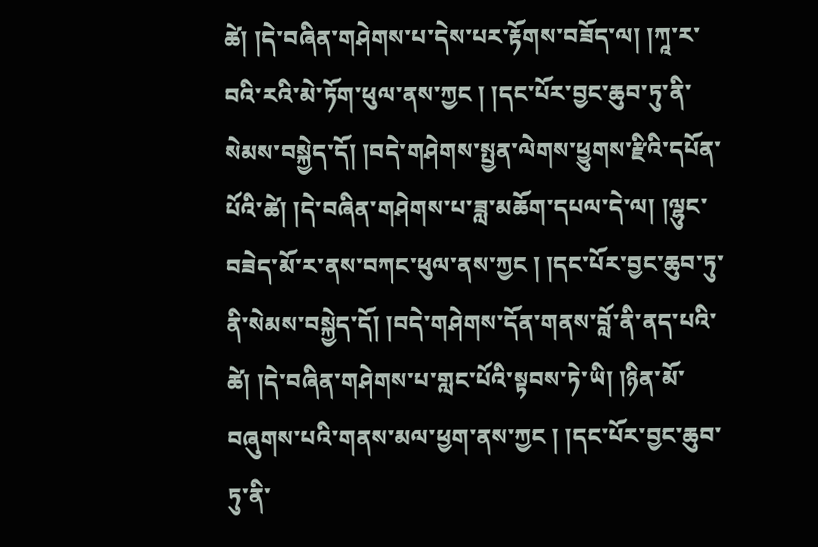ཚེ། །དེ་བཞིན་གཤེགས་པ་དེས་པར་རྟོགས་བཟོད་ལ། །ཀཱ་ར་བའི་རའི་མེ་ཏོག་ཕུལ་ནས་ཀྱང ། །དང་པོར་བྱང་ཆུབ་ཏུ་ནི་སེམས་བསྐྱེད་དོ། །བདེ་གཤེགས་སྤྱན་ལེགས་ཕྱུགས་རྫིའི་དཔོན་པོའི་ཚེ། །དེ་བཞིན་གཤེགས་པ་ཟླ་མཆོག་དཔལ་དེ་ལ། །ལྷུང་བཟེད་མོ་ར་ནས་བཀང་ཕུལ་ནས་ཀྱང ། །དང་པོར་བྱང་ཆུབ་ཏུ་ནི་སེམས་བསྐྱེད་དོ། །བདེ་གཤེགས་དོན་གནས་བློ་ནི་ནད་པའི་ཚེ། །དེ་བཞིན་གཤེགས་པ་གླང་པོའི་སྟབས་ཏེ་ཡི། །ཉིན་མོ་བཞུགས་པའི་གནས་མལ་ཕྱག་ནས་ཀྱང ། །དང་པོར་བྱང་ཆུབ་ཏུ་ནི་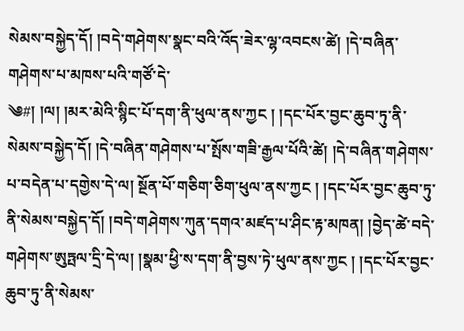སེམས་བསྐྱེད་དོ། །བདེ་གཤེགས་སྣང་བའི་འོད་ཟེར་ལྷ་འབངས་ཚེ། །དེ་བཞིན་གཤེགས་པ་མཁས་པའི་གཙོ་དེ་
༄#། །ལ། །མར་མེའི་སྙིང་པོ་དག་ནི་ཕུལ་ནས་ཀྱང ། །དང་པོར་བྱང་ཆུབ་ཏུ་ནི་སེམས་བསྐྱེད་དོ། །དེ་བཞིན་གཤེགས་པ་སྤོས་གཟི་རྒྱལ་པོའི་ཚེ། །དེ་བཞིན་གཤེགས་པ་བདེན་པ་དགྱེས་དེ་ལ། སྔོན་པོ་གཅིག་ཅིག་ཕུལ་ནས་ཀྱང ། །དང་པོར་བྱང་ཆུབ་ཏུ་ནི་སེམས་བསྐྱེད་དོ། །བདེ་གཤེགས་ཀུན་དགའ་མཛད་པ་ཤིང་རྟ་མཁན། །བྱེད་ཚེ་བདེ་གཤེགས་ཨུཏྤལ་དྲི་དེ་ལ། །སྣམ་ཕྱི་ས་དག་ནི་བྱས་ཏེ་ཕུལ་ནས་ཀྱང ། །དང་པོར་བྱང་ཆུབ་ཏུ་ནི་སེམས་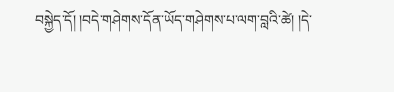བསྐྱེད་དོ། །བདེ་གཤེགས་དོན་ཡོད་གཤེགས་པ་ལག་བླའི་ཚེ། །དེ་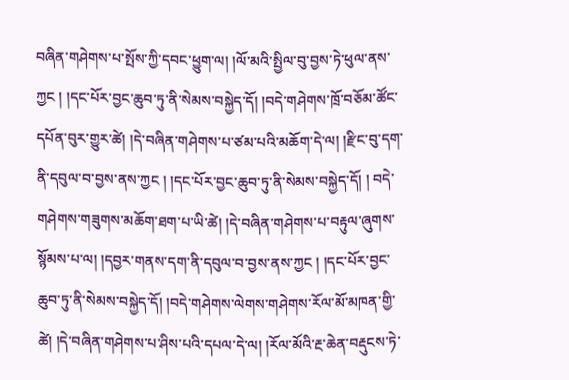བཞིན་གཤེགས་པ་སྤོས་ཀྱི་དབང་ཕྱུག་ལ། །ལོ་མའི་སྤྱིལ་བུ་བྱས་ཏེ་ཕུལ་ནས་ཀྱང ། །དང་པོར་བྱང་ཆུབ་ཏུ་ནི་སེམས་བསྐྱེད་དོ། །བདེ་གཤེགས་ཁྲོ་བཅོམ་ཚོང་དཔོན་བུར་གྱུར་ཚེ། །དེ་བཞིན་གཤེགས་པ་ཙམ་པའི་མཆོག་དེ་ལ། །རྫིང་བུ་དག་ནི་དབུལ་བ་བྱས་ནས་ཀྱང ། །དང་པོར་བྱང་ཆུབ་ཏུ་ནི་སེམས་བསྐྱེད་དོ། ། བདེ་གཤེགས་གཟུགས་མཆོག་ཐག་པ་ཡི་ཚེ། །དེ་བཞིན་གཤེགས་པ་བརྟུལ་ཞུགས་སྙོམས་པ་ལ། །དབྱར་གནས་དག་ནི་དབུལ་བ་བྱས་ནས་ཀྱང ། །དང་པོར་བྱང་ཆུབ་ཏུ་ནི་སེམས་བསྐྱེད་དོ། །བདེ་གཤེགས་ལེགས་གཤེགས་རོལ་མོ་མཁན་གྱི་ཚེ། །དེ་བཞིན་གཤེགས་པ་ཤིས་པའི་དཔལ་དེ་ལ། །རོལ་མོའི་རྔ་ཆེན་བརྡུངས་ཏེ་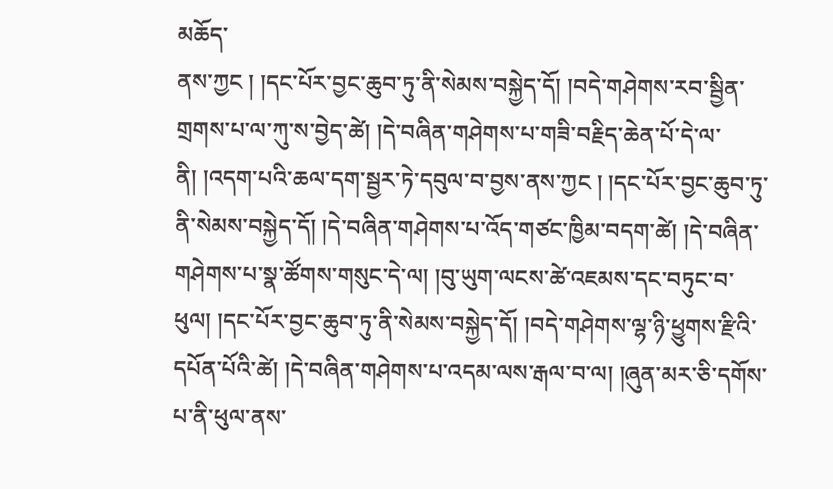མཆོད་
ནས་ཀྱང ། །དང་པོར་བྱང་ཆུབ་ཏུ་ནི་སེམས་བསྐྱེད་དོ། །བདེ་གཤེགས་རབ་སྦྱིན་གྲགས་པ་ལ་ཀུ་ས་བྱེད་ཚེ། །དེ་བཞིན་གཤེགས་པ་གཟི་བརྗིད་ཆེན་པོ་དེ་ལ་ནི། །འདག་པའི་ཆལ་དག་སྦྱར་ཏེ་དབུལ་བ་བྱས་ནས་ཀྱང ། །དང་པོར་བྱང་ཆུབ་ཏུ་ནི་སེམས་བསྐྱེད་དོ། །དེ་བཞིན་གཤེགས་པ་འོད་གཙང་ཁྱིམ་བདག་ཚེ། །དེ་བཞིན་གཤེགས་པ་སྣ་ཚོགས་གསུང་དེ་ལ། །བུ་ཡུག་ལངས་ཚེ་འཇམས་དང་བཏུང་བ་ཕུལ། །དང་པོར་བྱང་ཆུབ་ཏུ་ནི་སེམས་བསྐྱེད་དོ། །བདེ་གཤེགས་ལྷ་ཉི་ཕྱུགས་རྫིའི་དཔོན་པོའི་ཚེ། །དེ་བཞིན་གཤེགས་པ་འདམ་ལས་རྒལ་བ་ལ། །ཞུན་མར་ཅི་དགོས་པ་ནི་ཕུལ་ནས་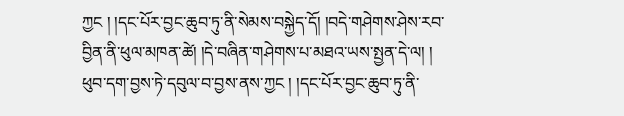ཀྱང ། །དང་པོར་བྱང་ཆུབ་ཏུ་ནི་སེམས་བསྐྱེད་དོ། །བདེ་གཤེགས་ཤེས་རབ་བྱིན་ནི་ཕུལ་མཁན་ཚེ། །དེ་བཞིན་གཤེགས་པ་མཐའ་ཡས་སྤྱན་དེ་ལ། ། ཕུབ་དག་བྱས་ཏེ་དབུལ་བ་བྱས་ནས་ཀྱང ། །དང་པོར་བྱང་ཆུབ་ཏུ་ནི་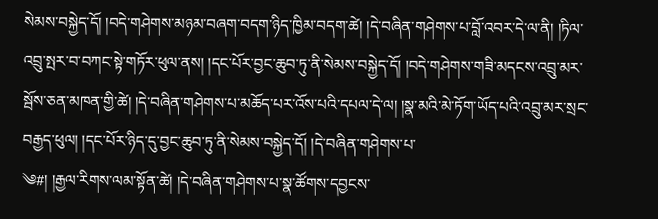སེམས་བསྐྱེད་དོ། །བདེ་གཤེགས་མཉམ་བཞག་བདག་ཉིད་ཁྱིམ་བདག་ཚེ། །དེ་བཞིན་གཤེགས་པ་བློ་འབར་དེ་ལ་ནི། །ཏིལ་འབྲུ་སྤར་བ་བཀང་སྟེ་གཏོར་ཕུལ་ནས། །དང་པོར་བྱང་ཆུབ་ཏུ་ནི་སེམས་བསྐྱེད་དོ། །བདེ་གཤེགས་གཟི་མདངས་འབྲུ་མར་སྦོས་ཅན་མཁན་གྱི་ཚེ། །དེ་བཞིན་གཤེགས་པ་མཆོད་པར་འོས་པའི་དཔལ་དེ་ལ། །སྣ་མའི་མེ་ཏོག་ཡོད་པའི་འབྲུ་མར་སྲང་བརྒྱད་ཕུལ། །དང་པོར་ཉིད་དུ་བྱང་ཆུབ་ཏུ་ནི་སེམས་བསྐྱེད་དོ། །དེ་བཞིན་གཤེགས་པ་
༄#། །རྒྱལ་རིགས་ལམ་སྟོན་ཚེ། །དེ་བཞིན་གཤེགས་པ་སྣ་ཚོགས་དབྱངས་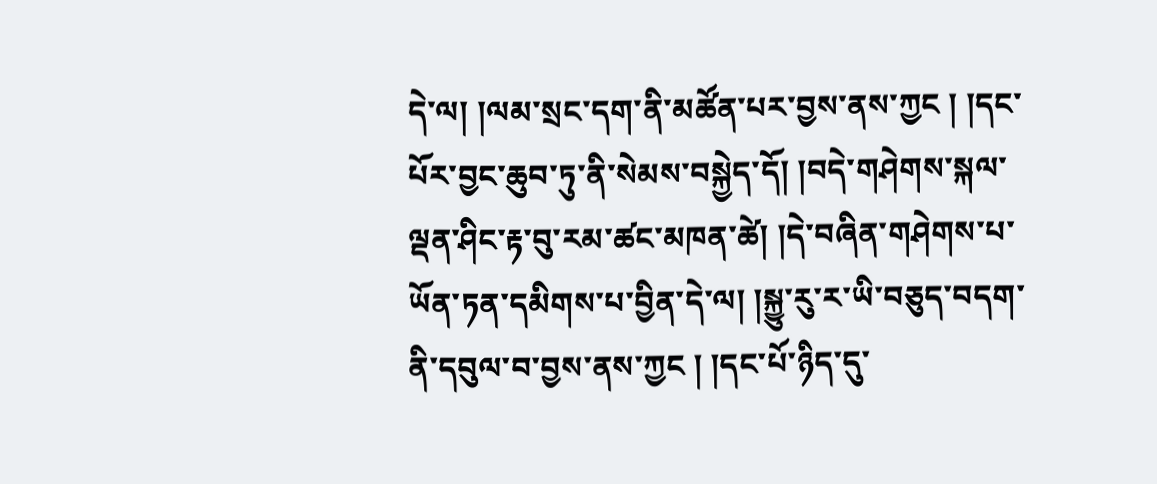དེ་ལ། །ལམ་སྲང་དག་ནི་མཚོན་པར་བྱས་ནས་ཀྱང ། །དང་པོར་བྱང་ཆུབ་ཏུ་ནི་སེམས་བསྐྱེད་དོ། །བདེ་གཤེགས་སྐལ་ལྡན་ཤིང་རྟ་བུ་རམ་ཚང་མཁན་ཚེ། །དེ་བཞིན་གཤེགས་པ་ཡོན་ཏན་དམིགས་པ་བྱིན་དེ་ལ། །སྐྱུ་རུ་ར་ཡི་བཅུད་བདག་ནི་དབུལ་བ་བྱས་ནས་ཀྱང ། །དང་པོ་ཉིད་དུ་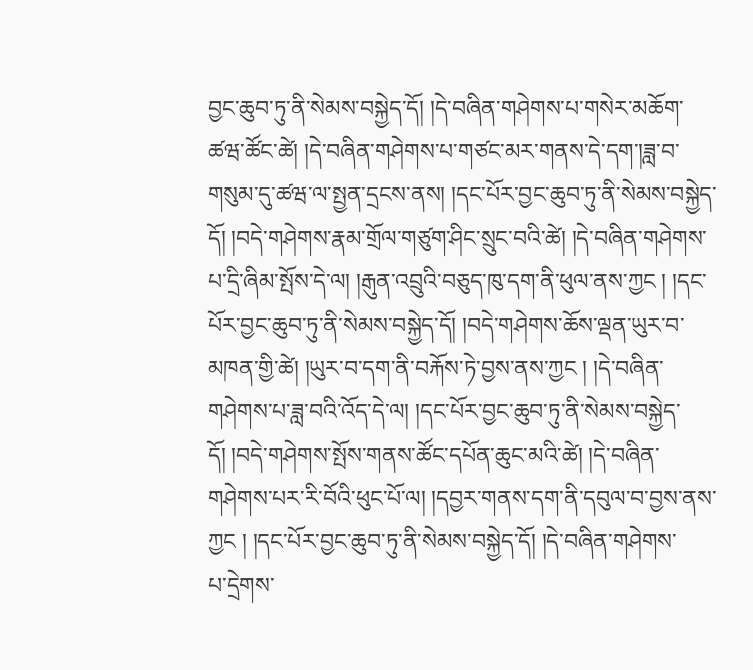བྱང་ཆུབ་ཏུ་ནི་སེམས་བསྐྱེད་དོ། །དེ་བཞིན་གཤེགས་པ་གསེར་མཆོག་ཚཝ་ཚོང་ཚེ། །དེ་བཞིན་གཤེགས་པ་གཙང་མར་གནས་དེ་དག་།ཟླ་བ་གསུམ་དུ་ཚཝ་ལ་སྤྱན་དྲངས་ནས། །དང་པོར་བྱང་ཆུབ་ཏུ་ནི་སེམས་བསྐྱེད་དོ། །བདེ་གཤེགས་རྣམ་གྲོལ་གཙུག་ཤིང་སྲུང་བའི་ཚེ། །དེ་བཞིན་གཤེགས་པ་དྲི་ཞིམ་སྤོས་དེ་ལ། །རྒུན་འབྲུའི་བཅུད་ཁུ་དག་ནི་ཕུལ་ནས་ཀྱང ། །དང་པོར་བྱང་ཆུབ་ཏུ་ནི་སེམས་བསྐྱེད་དོ། །བདེ་གཤེགས་ཆོས་ལྡན་ཡུར་བ་མཁན་གྱི་ཚེ། །ཡུར་བ་དག་ནི་བརྐོས་ཏེ་བྱས་ནས་ཀྱང ། །དེ་བཞིན་གཤེགས་པ་ཟླ་བའི་འོད་དེ་ལ། །དང་པོར་བྱང་ཆུབ་ཏུ་ནི་སེམས་བསྐྱེད་དོ། །བདེ་གཤེགས་སྤོས་གནས་ཚོང་དཔོན་ཆུང་མའི་ཚེ། །དེ་བཞིན་གཤེགས་པར་རི་བོའི་ཕུང་པོ་ལ། །དབྱར་གནས་དག་ནི་དབུལ་བ་བྱས་ནས་ཀྱང ། །དང་པོར་བྱང་ཆུབ་ཏུ་ནི་སེམས་བསྐྱེད་དོ། །དེ་བཞིན་གཤེགས་
པ་དྲེགས་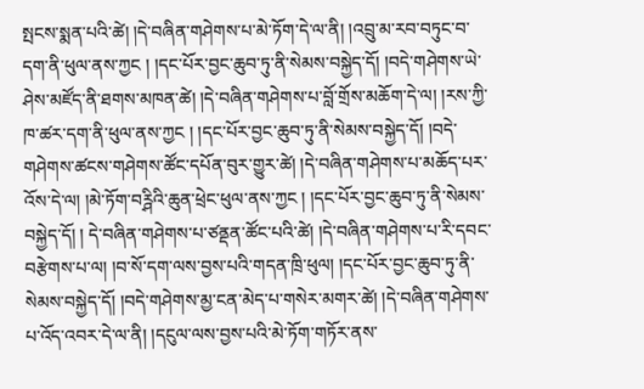སྤངས་སྨན་པའི་ཚེ། །དེ་བཞིན་གཤེགས་པ་མེ་ཏོག་དེ་ལ་ནི། །འབྲུ་མ་རབ་བཏུང་བ་དག་ནི་ཕུལ་ནས་ཀྱང ། །དང་པོར་བྱང་ཆུབ་ཏུ་ནི་སེམས་བསྐྱེད་དོ། །བདེ་གཤེགས་ཡེ་ཤེས་མཛོད་ནི་ཐགས་མཁན་ཚེ། །དེ་བཞིན་གཤེགས་པ་བློ་གྲོས་མཆོག་དེ་ལ། །རས་ཀྱི་ཁ་ཚར་དག་ནི་ཕུལ་ནས་ཀྱང ། །དང་པོར་བྱང་ཆུབ་ཏུ་ནི་སེམས་བསྐྱེད་དོ། །བདེ་གཤེགས་ཚངས་གཤེགས་ཚོང་དཔོན་བུར་གྱུར་ཚེ། །དེ་བཞིན་གཤེགས་པ་མཆོད་པར་འོས་དེ་ལ། །མེ་ཏོག་བཪྴིའི་ཆུན་ཕྲེང་ཕུལ་ནས་ཀྱང ། །དང་པོར་བྱང་ཆུབ་ཏུ་ནི་སེམས་བསྐྱེད་དོ། ། དེ་བཞིན་གཤེགས་པ་ཙནྡན་ཚོང་པའི་ཚེ། །དེ་བཞིན་གཤེགས་པ་རི་དབང་བརྩེགས་པ་ལ། །བ་སོ་དག་ལས་བྱས་པའི་གདན་ཁྲི་ཕུལ། །དང་པོར་བྱང་ཆུབ་ཏུ་ནི་སེམས་བསྐྱེད་དོ། །བདེ་གཤེགས་མྱ་ངན་མེད་པ་གསེར་མགར་ཚེ། །དེ་བཞིན་གཤེགས་པ་འོད་འབར་དེ་ལ་ནི། །དངུལ་ལས་བྱས་པའི་མེ་ཏོག་གཏོར་ནས་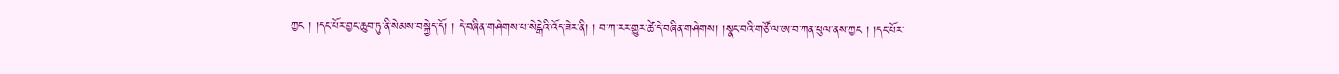ཀྱང ། །དང་པོར་བྱང་ཆུབ་ཏུ་ནི་སེམས་བསྐྱེད་དོ། ། དེ་བཞིན་གཤེགས་པ་སེངྒེའི་འོད་ཟེར་ནི། ། བ་ཀ་རར་གྱུར་ཚེ་དེ་བཞིན་གཤེགས། །སྣང་བའི་གཙོ་ལ་ཨ་བ་ཀན་ཕུལ་ནས་ཀྱང ། །དང་པོར་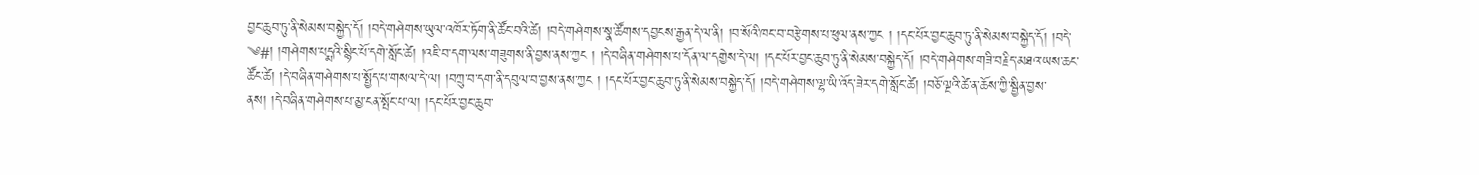བྱང་ཆུབ་ཏུ་ནི་སེམས་བསྐྱེད་དོ། །བདེ་གཤེགས་ཡུལ་འཁོར་ཏོག་ནི་ཚོང་བའི་ཚེ། །བདེ་གཤེགས་སྣ་ཚོགས་དབྱངས་རྒྱན་དེ་ལ་ནི། །བ་སོའི་ཁང་བ་བརྩེགས་པ་ཕུལ་ནས་ཀྱང ། །དང་པོར་བྱང་ཆུབ་ཏུ་ནི་སེམས་བསྐྱེད་དོ། །བདེ་
༄#། །གཤེགས་པདྨའི་སྙིང་པོ་དགེ་སློང་ཚེ། །འཇི་བ་དག་ལས་གཟུགས་ནི་བྱས་ནས་ཀྱང ། །དེ་བཞིན་གཤེགས་པ་དོན་ལ་དགྱེས་དེ་ལ། །དང་པོར་བྱང་ཆུབ་ཏུ་ནི་སེམས་བསྐྱེད་དོ། །བདེ་གཤེགས་གཟི་བརྗིད་མཐའ་ཡས་ཆང་ཚོང་ཚེ། །དེ་བཞིན་གཤེགས་པ་སྤྱོད་པ་གསལ་དེ་ལ། །བཀྲུ་བ་དག་ནི་དབུལ་བ་བྱས་ནས་ཀྱང ། །དང་པོར་བྱང་ཆུབ་ཏུ་ནི་སེམས་བསྐྱེད་དོ། །བདེ་གཤེགས་ལྷ་ཡི་འོད་ཟེར་དགེ་སློང་ཚེ། །བཅོ་ལྔའི་ཚེ་ན་ཆོས་ཀྱི་སྦྱིན་བྱས་ནས། །དེ་བཞིན་གཤེགས་པ་མྱ་ངན་སྤོང་པ་ལ། །དང་པོར་བྱང་ཆུབ་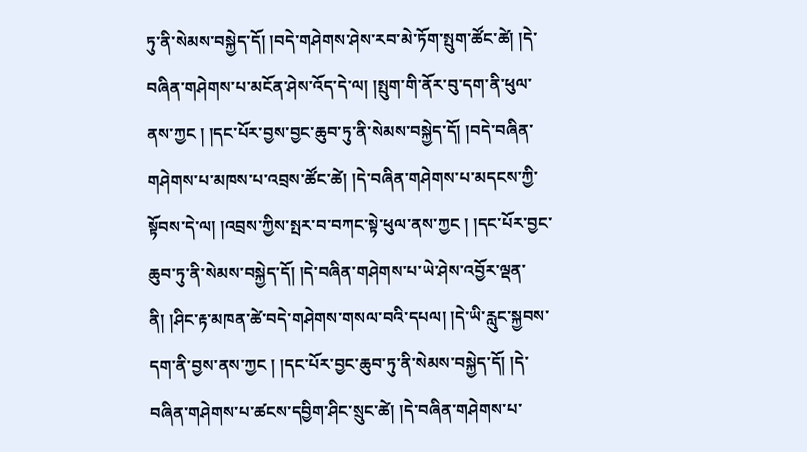ཏུ་ནི་སེམས་བསྐྱེད་དོ། །བདེ་གཤེགས་ཤེས་རབ་མེ་ཏོག་སྤུག་ཚོང་ཚེ། །དེ་བཞིན་གཤེགས་པ་མངོན་ཤེས་འོད་དེ་ལ། །སྤུག་གི་ནོར་བུ་དག་ནི་ཕུལ་ནས་ཀྱང ། །དང་པོར་བྱས་བྱང་ཆུབ་ཏུ་ནི་སེམས་བསྐྱེད་དོ། །བདེ་བཞིན་གཤེགས་པ་མཁས་པ་འབྲས་ཚོང་ཚེ། །དེ་བཞིན་གཤེགས་པ་མདངས་ཀྱི་སྟོབས་དེ་ལ། །འབྲས་ཀྱིས་སྤར་བ་བཀང་སྟེ་ཕུལ་ནས་ཀྱང ། །དང་པོར་བྱང་ཆུབ་ཏུ་ནི་སེམས་བསྐྱེད་དོ། །དེ་བཞིན་གཤེགས་པ་ཡེ་ཤེས་འབྱོར་ལྡན་ནི། །ཤིང་རྟ་མཁན་ཚེ་བདེ་གཤེགས་གསལ་བའི་དཔལ། །དེ་ཡི་རླུང་སྐྱབས་དག་ནི་བྱས་ནས་ཀྱང ། །དང་པོར་བྱང་ཆུབ་ཏུ་ནི་སེམས་བསྐྱེད་དོ། །དེ་བཞིན་གཤེགས་པ་ཚངས་དབྱིག་ཤིང་སྲུང་ཚེ། །དེ་བཞིན་གཤེགས་པ་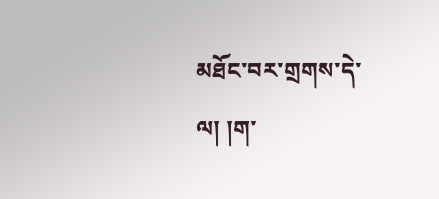མཐོང་བར་གྲགས་དེ་ལ། །ག་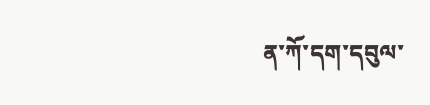ན་ཀོ་དག་དབུལ་